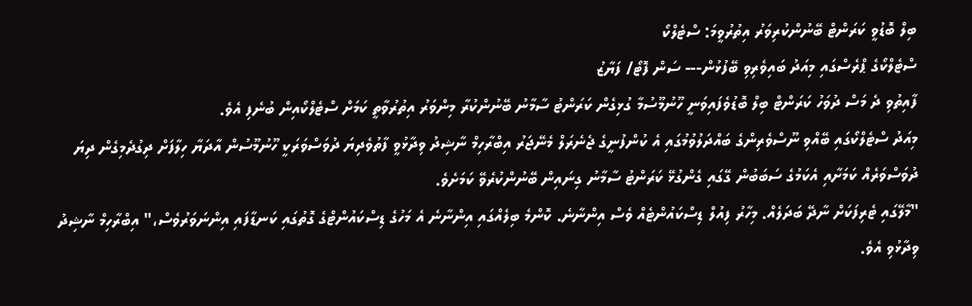ބިލް ބޮޑުވީ ކަރަންޓް ބޭނުންކުރިވަރު އިތުރުވީމަ: ސްޓެލްކޯ
ސްޓެލްކޯގެ ޕްރެސްގައި މިއަދު ބައިވެރިވި ބޭފުޅުން--- ސަން ފޮޓޯ/ ފަޔާޒު
ފާއިތުވި ދެ މަސް ދުވަހު ކަރަންޓް ބިލް ބޮޑުވެފައިވަނީ ހޫނުމޫސުމާ ގުޅިގެން ކަރަންޓު ސާމާނު ބޭނުންކުރާ މިންވަރު އިތުރުވާތީ ކަމަށް ސްޓެލްކޯއިން ބުނެފި އެވެ.
މިއަދު ސްޓެލްކޯގައި ބޭއްވި ނޫސްވެރިންގެ ބައްދަލުވުމުގައި އެ ކުންފުނީގެ ޖެނެރަލް މެނޭޖަރު އިބްރާހިމް ނާޝިދު ވިދާޅުވީ ފާތުވެދިޔަ ދުވަސްވަރަކީ ހޫނުމޫސުން އާދަޔާ ހިލާފަށް ދިގުދެމިގެން ދިޔަ ދުވަސްވަރެއް ކަމަށާއި އެކަމުގެ ސަބަބުން ގޭގައި ގެންގުޅޭ ކަރަންޓު ސާމާނު ގިނައިން ބޭނުންކުރެވޭ ކަމަށެވެ.
"މާލޭގައި ޓެރިފަކަށް ނާދޭ ބަދަލެއް. މިހާރު ފިއުލް ޑިސްކައުންޓެއް ވެސް އިންނާނެ. ކޮންމެ ބިލެއްގައި އިންނާނެ އެ މަހުގެ ޑިސްކައުންޓްގެ ގޮތުގައި ކަނޑާފައި އިންނަވަރުވެސް،" އިބްރާހިމް ނާޝިދު ވިދާޅުވި އެވެ.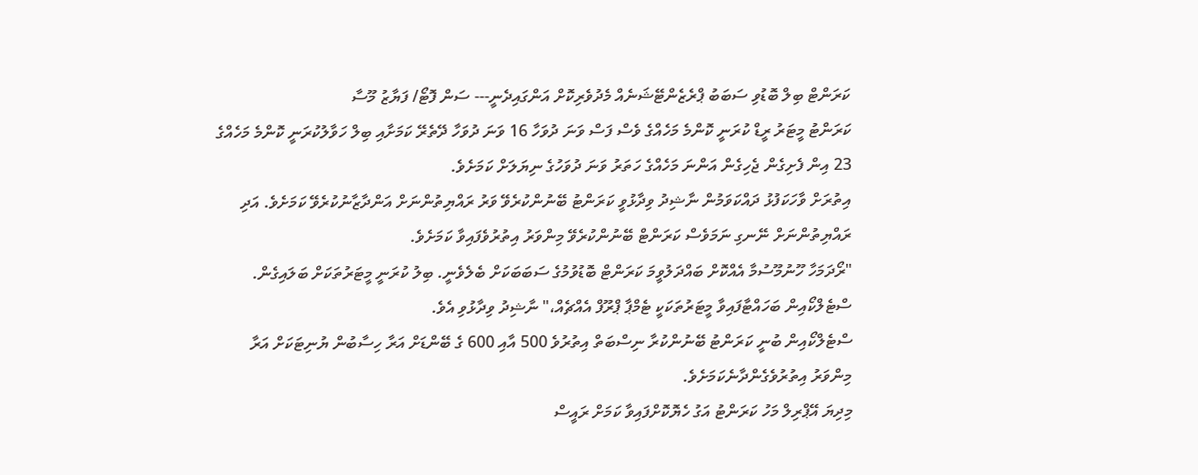ކަރަންޓް ބިލް ބޮޑުވި ސަބަބު ޕްރެޒެންޓޭޝަނެއް މެދުވެރިކޮށް އަންގައިދެނީ--- ސަން ފޮޓޯ/ ފަޔާޒު މޫސާ
ކަރަންޓު މީޓަރު ރީޑް ކުރަނީ ކޮންމެ މަހެއްގެ ވެސް ފަސް ވަނަ ދުވަހާ 16 ވަނަ ދުވަހާ ދޭތެރޭ ކަމަށާއި ބިލް ހަވާލުކުރަނީ ކޮންމެ މަހެއްގެ 23 އިން ފެށިގެން ޖެހިގެން އަންނަ މަހެއްގެ ހަތަރު ވަނަ ދުވަހުގެ ނިޔަލަށް ކަމަށެވެ.
އިތުރަށް ވާހަކަފުޅު ދައްކަވަމުން ނާޝިދު ވިދާޅުވީ ކަރަންޓު ބޭނުންކުރެވޭ ވަރު ރައްޔިތުންނަށް އަންދާޒާނުކުރެވޭ ކަމަށެވެ. އަދި ރައްޔިތުންނަށް ނޭނގި ނަމަވެސް ކަރަންޓް ބޭނުންކުރެވޭ މިންވަރު އިތުރުވެފައިވާ ކަމަށެވެ.
"ރޯދަމަހާ ހޫނުމޫސުމާ އެއްކޮށް ބައްދަލުވީމަ ކަރަންޓް ބޮޑުވުމުގެ ސަބަބަކަށް ބެލެވެނީ. ބިލު ކުރަނީ މީޓަރުތަކަށް ބަލައިގެން. ސްޓެލްކޯއިން ބަހައްޓާފައިވާ މީޓަރުތަކަކީ ޓެމްޕާ ޕްރޫފް އެއްޗެއް،" ނާޝިދު ވިދާޅުވި އެވެ.
ސްޓެލްކޯއިން ބުނީ ކަރަންޓު ބޭނުންކުރާ ނިސްބަތް އިތުރުވެ 500 އާއި 600 ގެ ބޭންޑަށް އަރާ ހިސާބުން ޔުނިޓަކަށް އަރާ މިންވަރު އިތުރުވެގެންދާނެކަމަށެވެ.
މިދިޔަ އޭޕްރިލް މަހު ކަރަންޓު އަގު ހެޔޮކޮށްފައިވާ ކަމަށް ރައީސް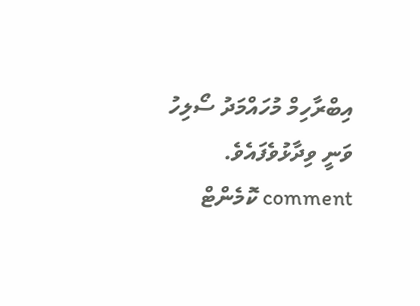އިބްރާހިމް މުހައްމަދު ސޯލިހު ވަނީ ވިދާޅުވެފައެވެ.
comment ކޮމެންޓް